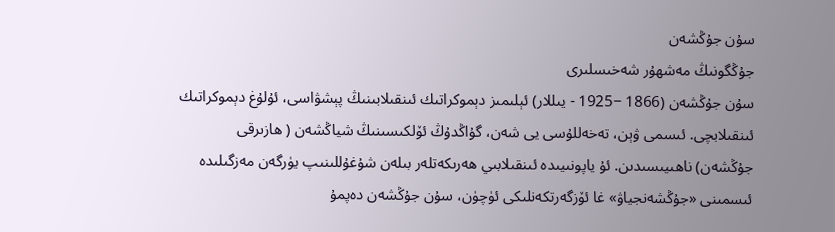سۇن جۇڭشەن
جۇڭگونىڭ مەشھۇر شەخىسلىرى
سۇن جۇڭشەن (1866 −1925 - يىللار) ئېلىمىز دېموكراتىك ئىنقىلابىنىڭ پېشۋاسى، ئۇلۇغ دېموكراتىك ئىنقىلابچى. ئىسمى ۋېن، تەخەللۇسى يى شەن، گۇاڭدۇڭ ئۆلكىسىنىڭ شياڭشەن ( ھازىرقى جۇڭشەن) ناھىيىسىدىن. ئۇ ياپونىيىدە ئىنقىلابىي ھەرىكەتلەر بىلەن شۇغۇللىنىپ يۈرگەن مەزگىلىدە ئىسمىنى «جۇڭشەنجياۋ» غا ئۆزگەرتكەنلىكى ئۈچۈن، سۇن جۇڭشەن دەپمۇ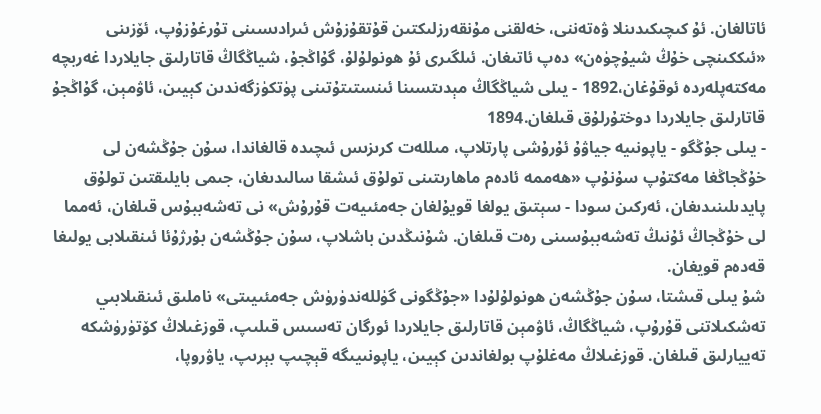ئاتالغان. ئۇ كىچىكىدىنلا ۋەتەننى، خەلقنى مۇنقەرزلىكتىن قۇتقۇزۇش ئىرادىسىنى تۇرغۇزۇپ، ئۆزىنى «ئىككىنچى خۇڭ شيۇچۈەن» دەپ ئاتىغان. ئىلگىرى ئۇ ھونولۇلۇ، گۇاڭجۇ، شياڭگاڭ قاتارلىق جايلاردا غەربچە مەكتەپلەردە ئوقۇغان،1892 - يىلى شياڭگاڭ مېدىتسىنا ئىنستىتۇتىنى پۈتكۈزگەندىن كېيىن، ئاۋمېن، گۇاڭجۇ قاتارلىق جايلاردا دوختۇرلۇق قىلغان.1894
- يىلى جۇڭگو - ياپونىيە جياۋۇ ئۇرۇشى پارتلاپ، مىللەت كرىزىس ئىچىدە قالغاندا، سۇن جۇڭشەن لى خۇڭجاڭغا مەكتۇپ سۇنۇپ «ھەممە ئادەم ماھارىتىنى تولۇق ئىشقا سالىدىغان، جىمى بايلىقتىن تولۇق پايدىلىنىدىغان، ئەركىن سودا - سېتىق يولغا قويۇلغان جەمئىيەت قۇرۇش» نى تەشەببۇس قىلغان، ئەمما لى خۇڭجاڭ ئۇنىڭ تەشەببۇسىنى رەت قىلغان. شۇنىڭدىن باشلاپ، سۇن جۇڭشەن بۇرژۇئا ئىنقىلابى يولىغا قەدەم قويغان.
شۇ يىلى قىشتا، سۇن جۇڭشەن ھونولۇلۇدا «جۇڭگونى گۈللەندۈرۈش جەمئىيىتى» ناملىق ئىنقىلابىي تەشكىلاتنى قۇرۇپ، شياڭگاڭ، ئاۋمېن قاتارلىق جايلاردا ئورگان تەسىس قىلىپ، قوزغىلاڭ كۆتۈرۈشكە تەييارلىق قىلغان. قوزغىلاڭ مەغلۇپ بولغاندىن كېيىن، ياپونىيىگە قېچىپ بېرىپ، ياۋروپا،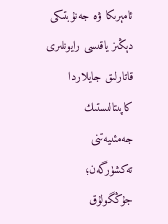ئامېرىكا ۋە جەنۇبتىكى دېڭىز ياقىسى رايونلىرى قاتارلىق جايلاردا كاپىتالىستىك جەمئىيەتنى تەكشۈرگەن؛ جۇڭگولۇق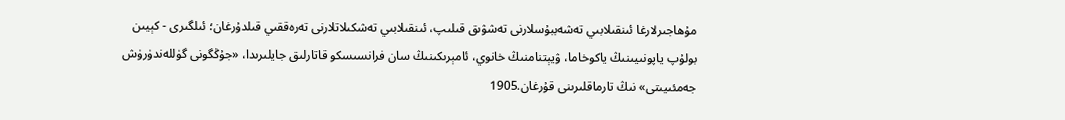مۇھاجىرلارغا ئىنقىلابىي تەشەببۇسلارنى تەشۋىق قىلىپ، ئىنقىلابىي تەشكىلاتلارنى تەرەققىي قىلدۇرغان؛ ئىلگىرى - كېيىن بولۇپ ياپونىيىنىڭ ياكوخاما، ۋيېتنامنىڭ خانوي، ئامېرىكىنىڭ سان فرانسىسكو قاتارلىق جايلىرىدا، «جۇڭگونى گۈللەندۈرۈش جەمئىيىتى» نىڭ تارماقلىرىنى قۇرغان.1905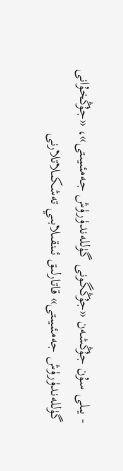- يىلى سۇن جۇڭشەن «جۇڭگونى گۈللەندۈرۈش جەمئىيىتى»، «جۇڭخۇانى گۈللەندۈرۈش جەمئىيىتى» قاتارلىق ئىنقىلابىي تەشكىلاتلارنى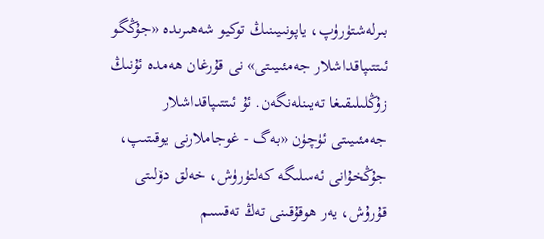بىرلەشتۈرۈپ، ياپونىيىنىڭ توكيو شەھىرىدە «جۇڭگو ئىتتىپاقداشلار جەمئىيىتى» نى قۇرغان ھەمدە ئۇنىڭ زۇڭلىلىقىغا تەيىنلەنگەن. ئۇ ئىتتىپاقداشلار جەمئىيىتى ئۈچۈن «بەگ - غوجاملارنى يوقىتىپ، جۇڭخۇانى ئەسلىگە كەلتۈرۈش، خەلق دۆلىتى قۇرۇش، يەر ھوقۇقىنى تەڭ تەقسىم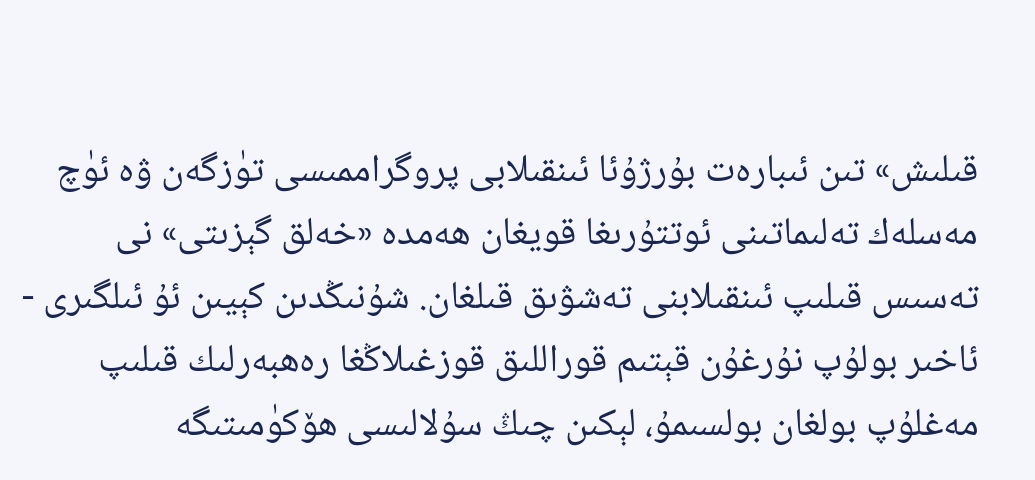قىلىش» تىن ئىبارەت بۇرژۇئا ئىنقىلابى پروگراممىسى تۈزگەن ۋە ئۈچ مەسلەك تەلىماتىنى ئوتتۇرىغا قويغان ھەمدە «خەلق گېزىتى» نى تەسىس قىلىپ ئىنقىلابنى تەشۋىق قىلغان. شۇنىڭدىن كېيىن ئۇ ئىلگىرى - ئاخىر بولۇپ نۇرغۇن قېتىم قوراللىق قوزغىلاڭغا رەھبەرلىك قىلىپ مەغلۇپ بولغان بولسىمۇ، لېكىن چىڭ سۇلالىسى ھۆكۈمىتىگە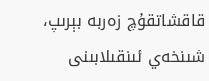قاقشاتقۇچ زەربە بېرىپ، شىنخەي ئىنقىلابىنى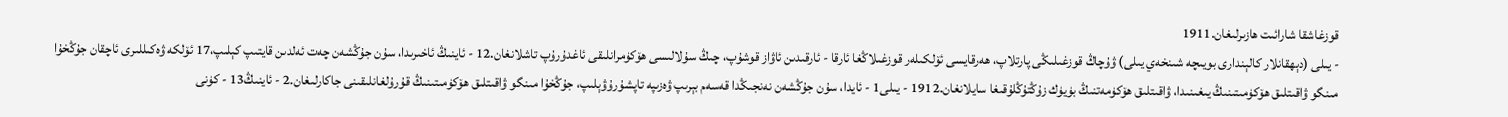قوزغاشقا شارائىت ھازىرلىغان.1911
- يىلى (دېھقانلار كالېندارى بويىچە شىنخەي يىلى) ۋۇچاڭ قوزغىلىڭى پارتلاپ، ھەرقايسى ئۆلكىلەر قوزغىلاڭغا ئارقا - ئارقىدىن ئاۋاز قوشۇپ، چىڭ سۇلالىسى ھۆكۈمرانلىقى ئاغدۇرۇپ تاشلانغان.12 - ئاينىڭ ئاخىرىدا، سۇن جۇڭشەن چەت ئەلدىن قايتىپ كېلىپ،17 ئۆلكە ۋەكىللىرى ئاچقان جۇڭخۇا مىنگو ۋاقىتلىق ھۆكۈمىتىنىڭ يىغىنىدا، ۋاقىتلىق ھۆكۈمەتنىڭ بۈيۈك زۇڭتۇڭلۇقىغا سايلانغان.1912 - يىلى1 - ئايدا، سۇن جۇڭشەن نەنجىڭدا قەسەم بېرىپ ۋەزىپە تاپشۇرۇۋېلىپ، جۇڭخۇا مىنگو ۋاقىتلىق ھۆكۈمىتىنىڭ قۇرۇلغانلىقىنى جاكارلىغان.2 - ئاينىڭ13 - كۈنى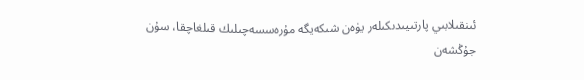ئىنقىلابىي پارتىيىدىكىلەر يۈەن شىكەيگە مۇرەسسەچىلىك قىلغاچقا، سۇن جۇڭشەن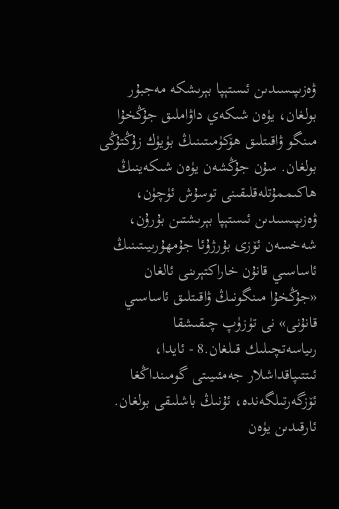ۋەزىپىسىدىن ئىستېپا بېرىشكە مەجبۇر بولغان، يۈەن شىكەي داۋاملىق جۇڭخۇا مىنگو ۋاقىتلىق ھۆكۈمىتىنىڭ بۈيۈك زۇڭتۇڭى بولغان. سۇن جۇڭشەن يۈەن شىكەينىڭ ھاكىممۇتلەقلىقىنى توسۇش ئۈچۈن، ۋەزىپىسىدىن ئىستېپا بېرىشتىن بۇرۇن، شەخسەن ئۆزى بۇرژۇئا جۇمھۇرىيىتىنىڭ ئاساسىي قانۇن خاراكتېرىنى ئالغان «جۇڭخۇا مىنگونىڭ ۋاقىتلىق ئاساسىي قانۇنى» نى تۈزۈپ چىقىشقا رىياسەتچىلىك قىلغان.8 - ئايدا، ئىتتىپاقداشلار جەمئىيىتى گومىنداڭغا ئۆزگەرتىلگەندە، ئۇنىڭ باشلىقى بولغان. ئارقىدىن يۈەن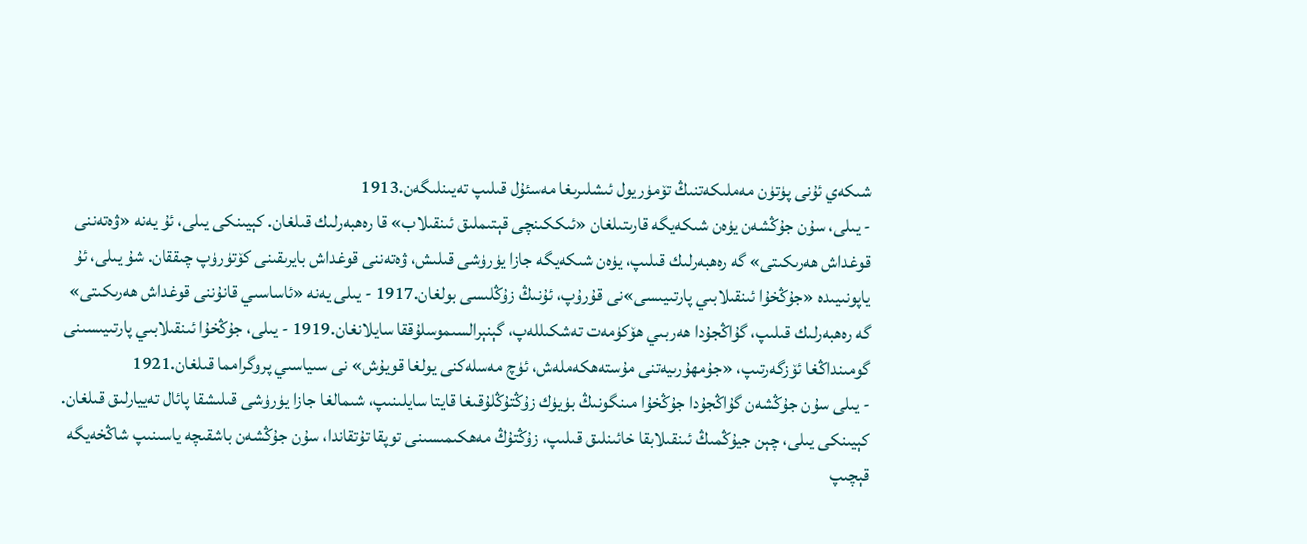شىكەي ئۇنى پۈتۈن مەملىكەتنىڭ تۆمۈريول ئىشلىرىغا مەسئۇل قىلىپ تەيىنلىگەن.1913
- يىلى، سۇن جۇڭشەن يۈەن شىكەيگە قارىتىلغان «ئىككىنچى قېتىملىق ئىنقىلاب» قا رەھبەرلىك قىلغان. كېيىنكى يىلى، ئۇ يەنە «ۋەتەننى قوغداش ھەرىكىتى» گە رەھبەرلىك قىلىپ، يۈەن شىكەيگە جازا يۈرۈشى قىلىش، ۋەتەننى قوغداش بايرىقىنى كۆتۈرۈپ چىققان. شۇ يىلى، ئۇ ياپونىيىدە «جۇڭخۇا ئىنقىلابىي پارتىيىسى»نى قۇرۇپ، ئۇنىڭ زۇڭلىسى بولغان.1917 - يىلى يەنە «ئاساسىي قانۇننى قوغداش ھەرىكىتى» گە رەھبەرلىك قىلىپ، گۇاڭجۇدا ھەربىي ھۆكۈمەت تەشكىللەپ، گېنېرالسىموسلۇققا سايلانغان.1919 - يىلى، جۇڭخۇا ئىنقىلابىي پارتىيىسىنى گومىنداڭغا ئۆزگەرتىپ، «جۇمھۇرىيەتنى مۇستەھكەملەش، ئۈچ مەسلەكنى يولغا قويۇش» نى سىياسىي پروگرامما قىلغان.1921
- يىلى سۇن جۇڭشەن گۇاڭجۇدا جۇڭخۇا مىنگونىڭ بۈيۈك زۇڭتۇڭلۇقىغا قايتا سايلىنىپ، شىمالغا جازا يۈرۈشى قىلىشقا پائال تەييارلىق قىلغان. كېيىنكى يىلى، چېن جيۇڭمىڭ ئىنقىلابقا خائىنلىق قىلىپ، زۇڭتۇڭ مەھكىمىسىنى توپقا تۇتقاندا، سۇن جۇڭشەن باشقىچە ياسىنىپ شاڭخەيگە قېچىپ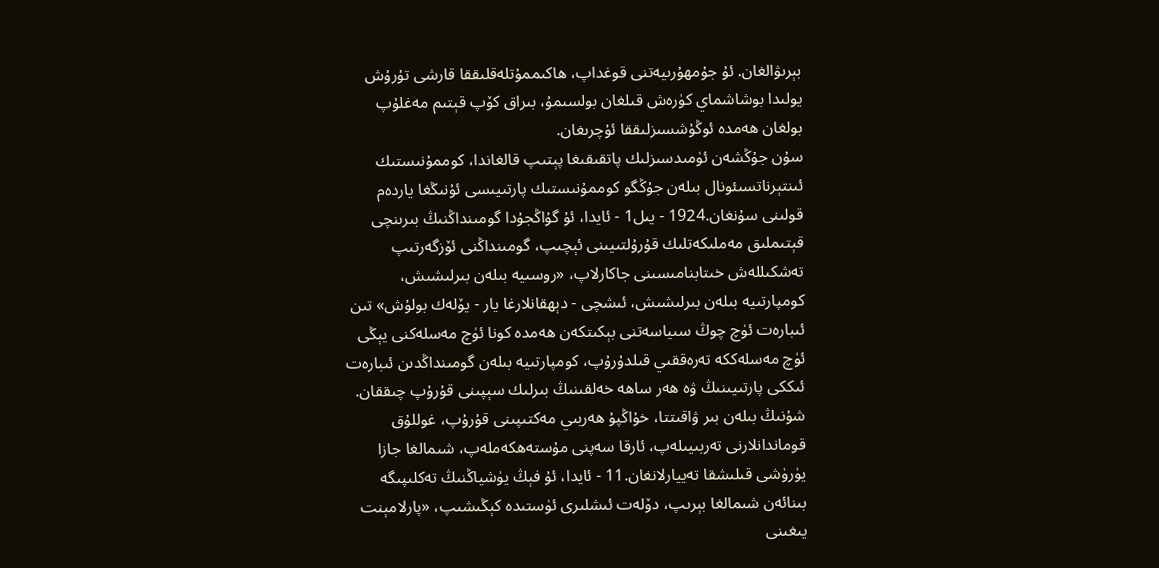بېرىۋالغان. ئۇ جۇمھۇرىيەتنى قوغداپ، ھاكىممۇتلەقلىققا قارشى تۇرۇش يولىدا بوشاشماي كۈرەش قىلغان بولسىمۇ، بىراق كۆپ قېتىم مەغلۇپ بولغان ھەمدە ئوڭۇشسىزلىققا ئۇچرىغان.
سۇن جۇڭشەن ئۈمىدسىزلىك پاتقىقىغا پېتىپ قالغاندا، كوممۇنىستىك ئىنتېرناتسىئونال بىلەن جۇڭگو كوممۇنىستىك پارتىيىسى ئۇنىڭغا ياردەم قولىنى سۇنغان.1924 - يىل1 - ئايدا، ئۇ گۇاڭجۇدا گومىنداڭنىڭ بىرىنچى قېتىملىق مەملىكەتلىك قۇرۇلتىيىنى ئېچىپ، گومىنداڭنى ئۆزگەرتىپ تەشكىللەش خىتابنامىسىنى جاكارلاپ، «روسىيە بىلەن بىرلىشىش، كومپارتىيە بىلەن بىرلىشىش، ئىشچى - دېھقانلارغا يار - يۆلەك بولۇش» تىن ئىبارەت ئۈچ چوڭ سىياسەتنى بېكىتكەن ھەمدە كونا ئۈچ مەسلەكنى يېڭى ئۈچ مەسلەككە تەرەققىي قىلدۇرۇپ، كومپارتىيە بىلەن گومىنداڭدىن ئىبارەت ئىككى پارتىيىنىڭ ۋە ھەر ساھە خەلقىنىڭ بىرلىك سېپىنى قۇرۇپ چىققان. شۇنىڭ بىلەن بىر ۋاقىتتا، خۇاڭپۇ ھەربىي مەكتىپىنى قۇرۇپ، غوللۇق قوماندانلارنى تەربىيىلەپ، ئارقا سەپنى مۇستەھكەملەپ، شىمالغا جازا يۈرۈشى قىلىشقا تەييارلانغان.11 - ئايدا، ئۇ فېڭ يۈشياڭنىڭ تەكلىپىگە بىنائەن شىمالغا بېرىپ، دۆلەت ئىشلىرى ئۈستىدە كېڭىشىپ، «پارلامېنت يىغىنى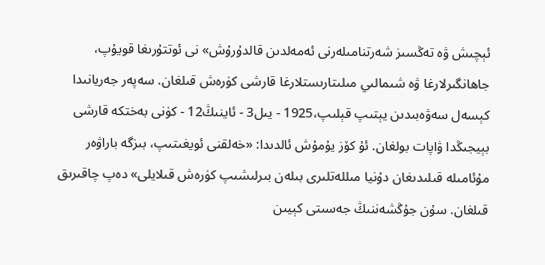ئېچىش ۋە تەڭسىز شەرتنامىلەرنى ئەمەلدىن قالدۇرۇش» نى ئوتتۇرىغا قويۇپ، جاھانگىرلارغا ۋە شىمالىي مىلىتارىستلارغا قارشى كۈرەش قىلغان. سەپەر جەريانىدا كېسەل سەۋەبىدىن يېتىپ قېلىپ،1925 - يىل3 - ئاينىڭ12 - كۈنى بەختكە قارشى بېيجىڭدا ۋاپات بولغان. ئۇ كۆز يۇمۇش ئالدىدا: «خەلقنى ئويغىتىپ، بىزگە باراۋەر مۇئامىلە قىلىدىغان دۇنيا مىللەتلىرى بىلەن بىرلىشىپ كۈرەش قىلايلى» دەپ چاقىرىق قىلغان. سۇن جۇڭشەننىڭ جەسىتى كېيىن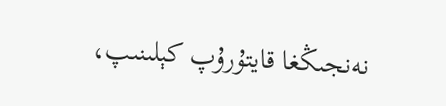نەنجىڭغا قايتۇرۇپ كېلىنىپ،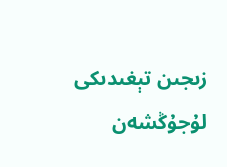زىجىن تېغىدىكى لۇجۇڭشەن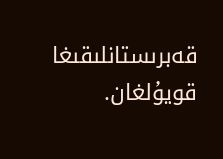قەبرىستانلىقىغا قويۇلغان.